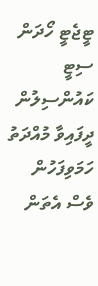ޓީޖެޓީ ހޯދަން ސިޓީ ކައުންސިލުން ދީފައިވާ މުއްދަތު ހަމަވިފަހުން ވެސް އެތަން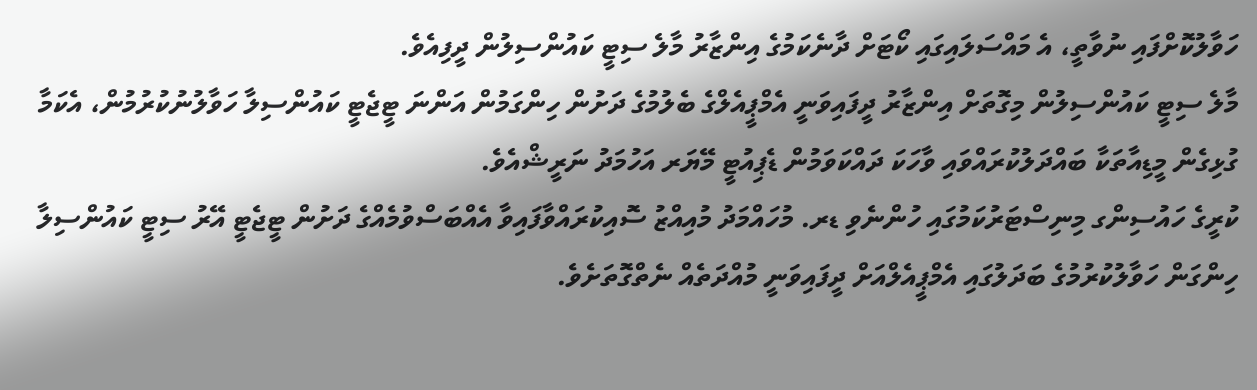ހަވާލުކޮށްފައި ނުވާތީ، އެ މައްސަލައިގައި ކޯޓަށް ދާނެކަމުގެ އިންޒާރު މާލެ ސިޓީ ކައުންސިލުން ދީފިއެވެ.
މާލެ ސިޓީ ކައުންސިލުން މިގޮތަށް އިންޒާރު ދީފައިވަނީ އެމްޕީއެލްގެ ބެލުމުގެ ދަށުން ހިންގަމުން އަންނަ ޓީޖެޓީ ކައުންސިލާ ހަވާލުނުކުރުމުން، އެކަމާ ގުޅިގެން މީޑިއާތަކާ ބައްދަލުކުރައްވައި ވާހަކަ ދައްކަވަމުން ޑެޕިއުޓީ މޭޔަރ އަހުމަދު ނަރީޝްއެވެ.
ކުރީގެ ހައުސިންގ މިނިސްޓަރުކަމުގައި ހުންނެވި ޑރ. މުހައްމަދު މުއިއްޒު ސޮއިކުރައްވާފައިވާ އެއްބަސްވުމެއްގެ ދަށުން ޓީޖެޓީ އޭރު ސިޓީ ކައުންސިލާ ހިންގަން ހަވާލުކުރުމުގެ ބަދަލުގައި އެމްޕީއެލްއަށް ދީފައިވަނީ މުއްދަތެއް ނެތްގޮތަށެވެ.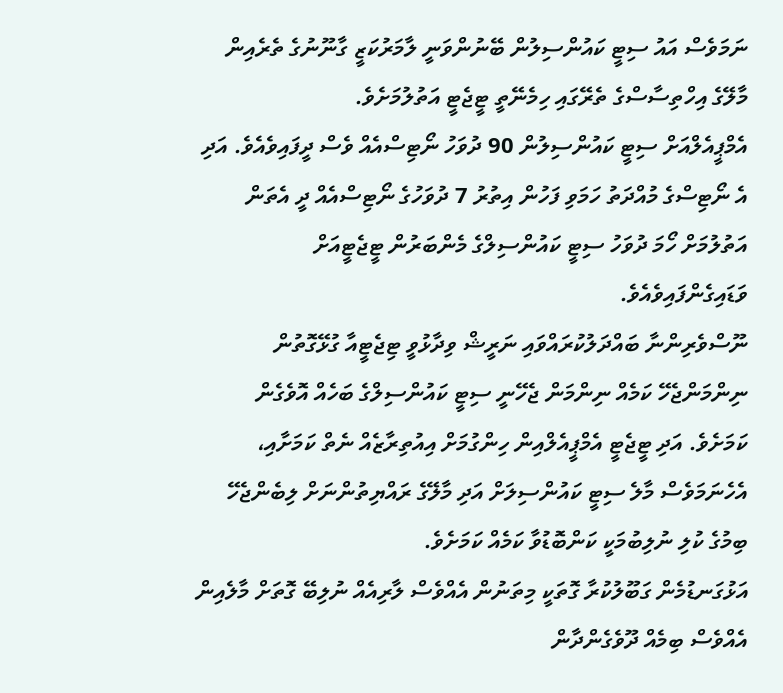ނަމަވެސް އައު ސިޓީ ކައުންސިލުން ބޭނުންވަނީ ލާމަރުކަޒީ ގާނޫނުގެ ތެރެއިން މާލޭގެ އިހްތިސާސްގެ ތެރޭގައި ހިމެނޭތީ ޓީޖެޓީ އަތުލުމަށެވެ.
އެމްޕީއެލްއަށް ސިޓީ ކައުންސިލުން 90 ދުވަހު ނޯޓިސްއެއް ވެސް ދީފައިވެއެވެ. އަދި އެ ނޯޓިސްގެ މުއްދަތު ހަމަވި ފަހުން އިތުރު 7 ދުވަހުގެ ނޯޓިސްއެއް ދީ އެތަން އަތުލުމަށް ހޯމަ ދުވަހު ސިޓީ ކައުންސިލްގެ މެންބަރުން ޓީޖެޓީއަށް ވަޑައިގެންފައިވެއެވެ.
ނޫސްވެރިންނާ ބައްދަލުކުރައްވައި ނަރީޝް ވިދާޅުވީ ޓިޖެޓީއާ ގުޅޭގޮތުން ނިންމަންޖެހޭ ކަމެއް ނިންމަން ޖެހޭނީ ސިޓީ ކައުންސިލްގެ ބަހެއް އޮވެގެން ކަމަށެވެ. އަދި ޓީޖެޓީ އެމްޕީއެލްއިން ހިންގުމަށް އިއުތިރާޒެއް ނެތް ކަމަށާއި، އެހެނަމަވެސް މާލެ ސިޓީ ކައުންސިލަށް އަދި މާލޭގެ ރައްޔިތުންނަށް ލިބެންޖެހޭ ބިމުގެ ކުލި ނުލިބުމަކީ ކަންބޮޑުވާ ކަމެއް ކަމަށެވެ.
އަޅުގަނޑުމެން ގަބޫލުކުރާ ގޮތަކީ މިތަނުން އެއްވެސް ލާރިއެއް ނުލިބޭ ގޮތަށް މާލެއިން އެއްވެސް ބިމެއް ދޫވެގެންދާން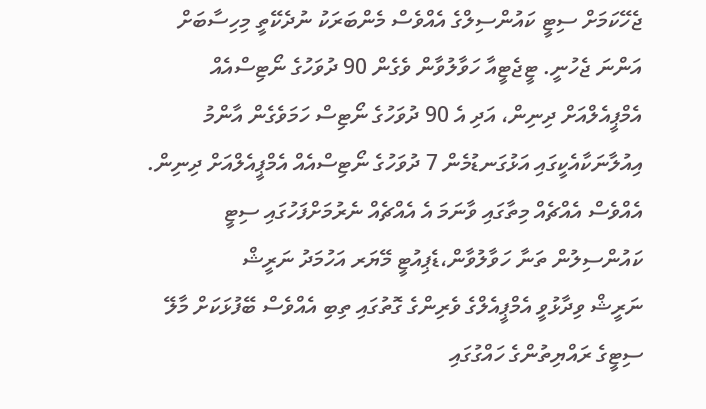ޖެހޭކަމަށް ސިޓީ ކައުންސިލްގެ އެއްވެސް މެންބަރަކު ނުދެކޭތީ މިހިސާބަށް އަންނަ ޖެހުނީ. ޓީޖެޓީއާ ހަވާލުވާން ވެގެން 90 ދުވަހުގެ ނޯޓިސްއެއް އެމްޕީއެލްއަށް ދިނިން، އަދި އެ 90 ދުވަހުގެ ނޯޓިސް ހަމަވެގެން އާންމު އިއުލާނަކާއެކީގައި އަޅުގަނޑުމެން 7 ދުވަހުގެ ނޯޓިސްއެއް އެމްޕީއެލްއަށް ދިނިން. އެއްވެސް އެއްޗެއް މިތާގައި ވާނަމަ އެ އެއްޗެއް ނެރުމަށްފަހުގައި ސިޓީ ކައުންސިލުން ތަނާ ހަވާލުވާން،ޑެޕިއުޓީ މޭޔަރ އަހުމަދު ނަރީޝް
ނަރީޝް ވިދާޅުވީ އެމްޕީއެލްގެ ވެރިންގެ ގޮތުގައި ތިބި އެއްވެސް ބޭފުޅަކަށް މާލޭ ސިޓީގެ ރައްޔިތުންގެ ހައްގުގައި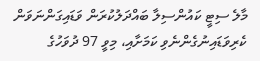މާލެ ސިޓީ ކައުންސިލާ ބައްދަލުކުރަން ވަޑައިގަންނަވަން ކެރިވަޑައިނުގެންނެވި ކަމަށާއި، މިވީ 97 ދުވަހުގެ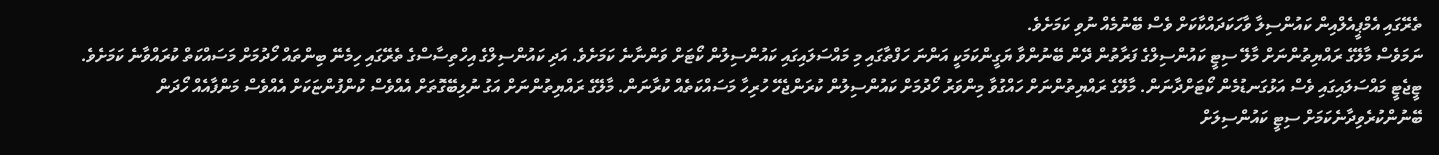ތެރޭގައި އެމްޕީއެލްއިން ކައުންސިލާ ވާހަކަދައްކާކަށް ވެސް ބޭނުމެއް ނުވި ކަމަށެވެ.
ނަމަވެސް މާލޭގެ ރައްޔިތުންނަށް މާލޭ ސިޓީ ކައުންސިލްގެ ފަރާތުން ދޭން ބޭނުންވާ ޔަގީންކަމަކީ އަންނަ ހަފްތާގައި މި މައްސަލައިގައި ކައުންސިލުން ކޯޓަށް ވަންނާނެ ކަމަށެވެ. އަދި ކައުންސިލްގެ އިހްތިސާސްގެ ތެރޭގައި ހިމެނޭ ބިންތައް ހޯދުމަށް މަސައްކަތް ކުރައްވާނެ ކަމަށެވެ.
ޓީޖެޓީ މައްސަލައިގައި ވެސް އަޅުގަނޑުމެން ކޯޓަށްދާނަން. މާލޭގެ ރައްޔިތުންނަށް ހައްގުވާ މިންވަރު ހޯދުމަށް ކައުންސިލުން ކުރަންޖެހޭ ހުރިހާ މަސައްކަތެއް ކުރާނަން. މާލޭގެ ރައްޔިތުންނަށް އަގު ނުލިބޭގޮތަށް އެއްވެސް ކުންފުންޏަކަށް އެއްވެސް މަންފާއެއް ހޯދަން ބޭނުންކުރެވިދާނެކަމަށް ސިޓީ ކައުންސިލަށް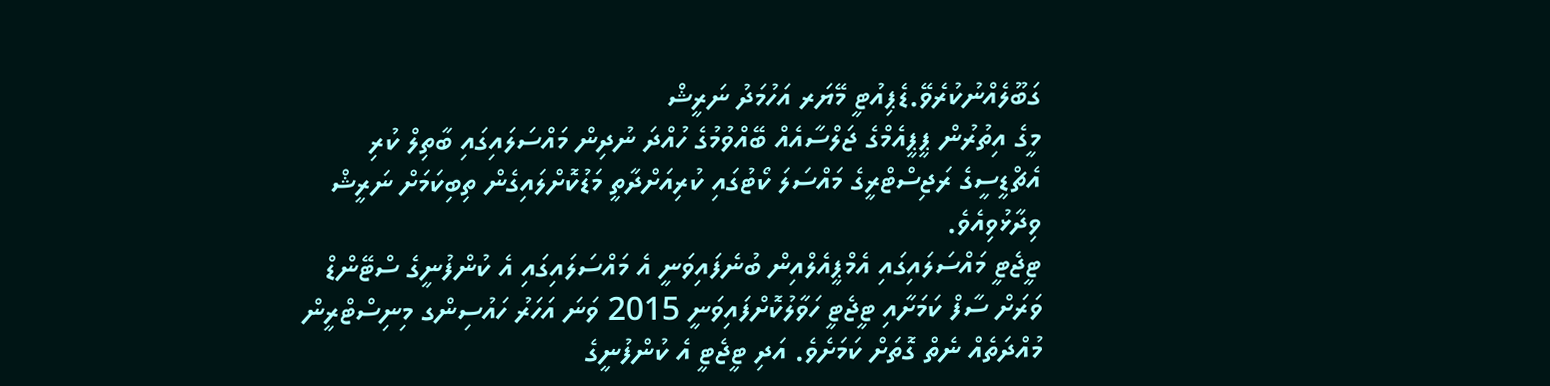ގަބޫލެއްނުކުރެވޭ.ޑެޕިއުޓީ މޭޔަރ އަހުމަދު ނަރީޝް
މީގެ އިތުރުން ޕީޕީއެމްގެ ޖަލްސާއެއް ބޭއްވުމުގެ ހުއްދަ ނުދިން މައްސަލައިގައި ބާތިލް ކުރި އެޗްޑީސީގެ ރަޖިސްޓްރީގެ މައްސަލަ ކޯޓުގައި ކުރިއަށްދާތީ މަޑުކޮށްލައިގެން ތިބިކަމަށް ނަރީޝް ވިދާޅުވިއެވެ.
ޓީޖެޓީ މައްސަލައިގައި އެމްޕީއެލްއިން ބުނެފައިވަނީ އެ މައްސަލައިގައި އެ ކުންފުނީގެ ސްޓޭންޑް ވަރަށް ސާފް ކަމަށާއި ޓީޖެޓީ ހަވާލުކޮށްފައިވަނީ 2015 ވަނަ އަހަރު ހައުސިންގ މިނިސްޓްރީން މުއްދަތެއް ނެތް ގޮތަށް ކަމަށެވެ. އަދި ޓީޖެޓީ އެ ކުންފުނީގެ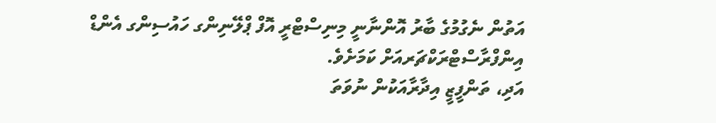އަތުން ނެގުމުގެ ބާރު އޮންނާނީ މިނިސްޓްރީ އޮފް ޕްލޭނިންގ ހައުސިންގ އެންޑް އިންފްރާސްޓްރަކްޗަރއަށް ކަމަށެވެ.
އަދި، ތަންފީޒީ އިދާރާއަކުން ނުވަތަ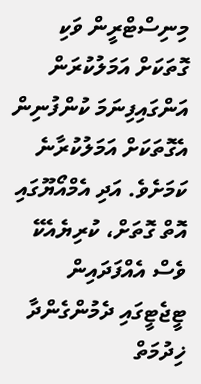މިނިސްޓްރީން ވަކި ގޮތަކަށް އަމަލުކުރަން އަންގައިފިނަމަ ކުންފުނިން އެގޮތަކަށް އަމަލުކުރާނެ ކަމަށެވެ. އަދި އެމްއޯޔޫގައި އޮތް ގޮތަށް، ކުރިޔެއެކޭ ވެސް އެއްފަދައިން ޓީޖެޓީގައި ދެމުންގެންދާ ޚިދުމަތް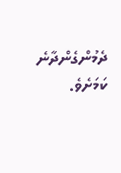ދެމުންގެންދާނެ ކަމަށެވެ.